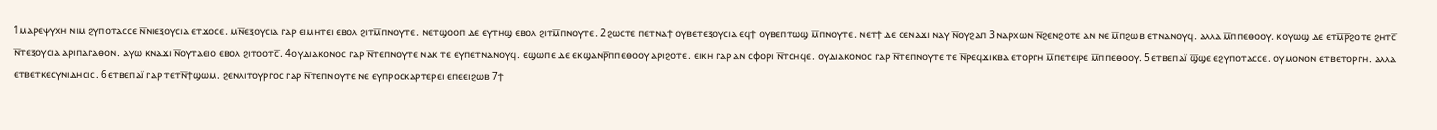1ⲙⲁⲣⲉⲯⲩⲭⲏ ⲛⲓⲙ ϩⲩⲡⲟⲧⲁⲥⲥⲉ ⲛ̅ⲛⲓⲉⲝⲟⲩⲥⲓⲁ ⲉⲧϫⲟⲥⲉ. ⲙⲛ̅ⲉⲝⲟⲩⲥⲓⲁ ⲅⲁⲣ ⲉⲓⲙⲏⲧⲉⲓ ⲉⲃⲟⲗ ϩⲓⲧⲙ̅ⲡⲛⲟⲩⲧⲉ. ⲛⲉⲧϣⲟⲟⲡ ⲇⲉ ⲉⲩⲧⲏϣ ⲉⲃⲟⲗ ϩⲓⲧⲙ̅ⲡⲛⲟⲩⲧⲉ. 2ϩⲱⲥⲧⲉ ⲡⲉⲧⲛⲁϯ ⲟⲩⲃⲉⲧⲉⲝⲟⲩⲥⲓⲁ ⲉϥϯ ⲟⲩⲃⲉⲡⲧⲱϣ ⲙ̅ⲡⲛⲟⲩⲧⲉ. ⲛⲉⲧϯ ⲇⲉ ⲥⲉⲛⲁϫⲓ ⲛⲁⲩ ⲛ̅ⲟⲩϩⲁⲡ 3ⲛⲁⲣⲭⲱⲛ ⲛ̅ϩⲉⲛϩⲟⲧⲉ ⲁⲛ ⲛⲉ ⲙ̅ⲡϩⲱⲃ ⲉⲧⲛⲁⲛⲟⲩϥ. ⲁⲗⲗⲁ ⲙ̅ⲡⲡⲉⲑⲟⲟⲩ. ⲕⲟⲩⲱϣ ⲇⲉ ⲉⲧⲙ̅ⲣ̅ϩⲟⲧⲉ ϩⲏⲧⲥ̅ ⲛ̅ⲧⲉⲝⲟⲩⲥⲓⲁ ⲁⲣⲓⲡⲁⲅⲁⲑⲟⲛ. ⲁⲩⲱ ⲕⲛⲁϫⲓ ⲛ̅ⲟⲩⲧⲁⲉⲓⲟ ⲉⲃⲟⲗ ϩⲓⲧⲟⲟⲧⲥ̅. 4ⲟⲩⲇⲓⲁⲕⲟⲛⲟⲥ ⲅⲁⲣ ⲛ̅ⲧⲉⲡⲛⲟⲩⲧⲉ ⲛⲁⲕ ⲧⲉ ⲉⲩⲡⲉⲧⲛⲁⲛⲟⲩϥ. ⲉϣⲱⲡⲉ ⲇⲉ ⲉⲕϣⲁⲛⲣ̅ⲡⲡⲉⲑⲟⲟⲩ ⲁⲣⲓϩⲟⲧⲉ. ⲉⲓⲕⲏ ⲅⲁⲣ ⲁⲛ ⲥⲫⲟⲣⲓ ⲛ̅ⲧⲥⲏϥⲉ. ⲟⲩⲇⲓⲁⲕⲟⲛⲟⲥ ⲅⲁⲣ ⲛ̅ⲧⲉⲡⲛⲟⲩⲧⲉ ⲧⲉ ⲛ̅ⲣⲉϥϫⲓⲕⲃⲁ ⲉⲧⲟⲣⲅⲏ ⲙ̅ⲡⲉⲧⲉⲓⲣⲉ ⲙ̅ⲡⲡⲉⲑⲟⲟⲩ. 5ⲉⲧⲃⲉⲡⲁⲓ̈ ϣ̅ϣⲉ ⲉϩⲩⲡⲟⲧⲁⲥⲥⲉ. ⲟⲩⲙⲟⲛⲟⲛ ⲉⲧⲃⲉⲧⲟⲣⲅⲏ. ⲁⲗⲗⲁ ⲉⲧⲃⲉⲧⲕⲉⲥⲩⲛⲓⲇⲏⲥⲓⲥ. 6ⲉⲧⲃⲉⲡⲁⲓ̈ ⲅⲁⲣ ⲧⲉⲧⲛ̅ϯϣⲱⲙ. ϩⲉⲛⲗⲓⲧⲟⲩⲣⲅⲟⲥ ⲅⲁⲣ ⲛ̅ⲧⲉⲡⲛⲟⲩⲧⲉ ⲛⲉ ⲉⲩⲡⲣⲟⲥⲕⲁⲣⲧⲉⲣⲉⲓ ⲉⲡⲉⲉⲓϩⲱⲃ 7ϯ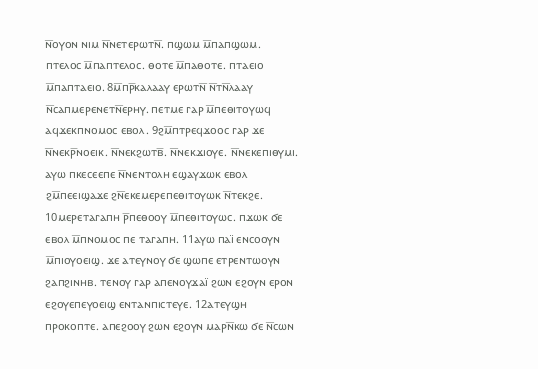ⲛ̅ⲟⲩⲟⲛ ⲛⲓⲙ ⲛ̅ⲛⲉⲧⲉⲣⲱⲧⲛ̅. ⲡϣⲱⲙ ⲙ̅ⲡⲁⲡϣⲱⲙ. ⲡⲧⲉⲗⲟⲥ ⲙ̅ⲡⲁⲡⲧⲉⲗⲟⲥ. ⲑⲟⲧⲉ ⲙ̅ⲡⲁⲑⲟⲧⲉ. ⲡⲧⲁⲉⲓⲟ ⲙ̅ⲡⲁⲡⲧⲁⲉⲓⲟ. 8ⲙ̅ⲡⲣ̅ⲕⲁⲗⲁⲁⲩ ⲉⲣⲱⲧⲛ̅ ⲛ̅ⲧⲛ̅ⲗⲁⲁⲩ ⲛ̅ⲥⲁⲡⲙⲉⲣⲉⲛⲉⲧⲛ̅ⲉⲣⲏⲩ. ⲡⲉⲧⲙⲉ ⲅⲁⲣ ⲙ̅ⲡⲉⲑⲓⲧⲟⲩⲱϥ ⲁϥϫⲉⲕⲡⲛⲟⲙⲟⲥ ⲉⲃⲟⲗ. 9ϩⲙ̅ⲡⲧⲣⲉϥϫⲟⲟⲥ ⲅⲁⲣ ϫⲉ ⲛ̅ⲛⲉⲕⲣ̅ⲛⲟⲉⲓⲕ. ⲛ̅ⲛⲉⲕϩⲱⲧⲃ̅. ⲛ̅ⲛⲉⲕϫⲓⲟⲩⲉ. ⲛ̅ⲛⲉⲕⲉⲡⲓⲑⲩⲙⲓ. ⲁⲩⲱ ⲡⲕⲉⲥⲉⲉⲡⲉ ⲛ̅ⲛⲉⲛⲧⲟⲗⲏ ⲉϣⲁⲩϫⲱⲕ ⲉⲃⲟⲗ ϩⲙ̅ⲡⲉⲉⲓϣⲁϫⲉ ϩⲛ̅ⲉⲕⲉⲙⲉⲣⲉⲡⲉⲑⲓⲧⲟⲩⲱⲕ ⲛ̅ⲧⲉⲕϩⲉ. 10ⲙⲉⲣⲉⲧⲁⲅⲁⲡⲏ ⲣ̅ⲡⲉⲑⲟⲟⲩ ⲙ̅ⲡⲉⲑⲓⲧⲟⲩⲱⲥ. ⲡϫⲱⲕ ϭⲉ ⲉⲃⲟⲗ ⲙ̅ⲡⲛⲟⲙⲟⲥ ⲡⲉ ⲧⲁⲅⲁⲡⲏ. 11ⲁⲩⲱ ⲡⲁⲓ̈ ⲉⲛⲥⲟⲟⲩⲛ ⲙ̅ⲡⲓⲟⲩⲟⲉⲓϣ. ϫⲉ ⲁⲧⲉⲩⲛⲟⲩ ϭⲉ ϣⲱⲡⲉ ⲉⲧⲣⲉⲛⲧⲱⲟⲩⲛ ϩⲁⲡϩⲓⲛⲏⲃ. ⲧⲉⲛⲟⲩ ⲅⲁⲣ ⲁⲡⲉⲛⲟⲩϫⲁⲓ̈ ϩⲱⲛ ⲉϩⲟⲩⲛ ⲉⲣⲟⲛ ⲉϩⲟⲩⲉⲡⲉⲩⲟⲉⲓϣ ⲉⲛⲧⲁⲛⲡⲓⲥⲧⲉⲩⲉ. 12ⲁⲧⲉⲩϣⲏ ⲡⲣⲟⲕⲟⲡⲧⲉ. ⲁⲡⲉϩⲟⲟⲩ ϩⲱⲛ ⲉϩⲟⲩⲛ ⲙⲁⲣⲛ̅ⲕⲱ ϭⲉ ⲛ̅ⲥⲱⲛ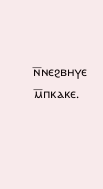ⲛ̅ⲛⲉϩⲃⲏⲩⲉ ⲙ̅ⲡⲕⲁⲕⲉ.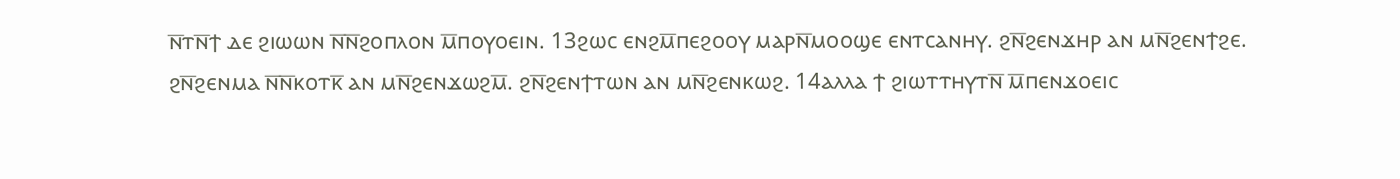ⲛ̅ⲧⲛ̅ϯ ⲇⲉ ϩⲓⲱⲱⲛ ⲛ̅ⲛ̅ϩⲟⲡⲗⲟⲛ ⲙ̅ⲡⲟⲩⲟⲉⲓⲛ. 13ϩⲱⲥ ⲉⲛϩⲙ̅ⲡⲉϩⲟⲟⲩ ⲙⲁⲣⲛ̅ⲙⲟⲟϣⲉ ⲉⲛⲧⲥⲁⲛⲏⲩ. ϩⲛ̅ϩⲉⲛϫⲏⲣ ⲁⲛ ⲙⲛ̅ϩⲉⲛϯϩⲉ. ϩⲛ̅ϩⲉⲛⲙⲁ ⲛ̅ⲛ̅ⲕⲟⲧⲕ̅ ⲁⲛ ⲙⲛ̅ϩⲉⲛϫⲱϩⲙ̅. ϩⲛ̅ϩⲉⲛϯⲧⲱⲛ ⲁⲛ ⲙⲛ̅ϩⲉⲛⲕⲱϩ. 14ⲁⲗⲗⲁ ϯ ϩⲓⲱⲧⲧⲏⲩⲧⲛ̅ ⲙ̅ⲡⲉⲛϫⲟⲉⲓⲥ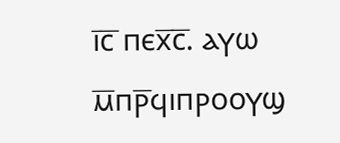ⲓ̅ⲥ̅ ⲡⲉⲭ̅ⲥ̅. ⲁⲩⲱ ⲙ̅ⲡⲣ̅ϥⲓⲡⲣⲟⲟⲩϣ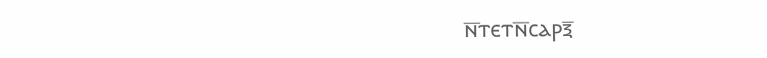ⲛ̅ⲧⲉⲧⲛ̅ⲥⲁⲣⲝ̅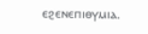ⲉϩⲉⲛⲉⲡⲓⲑⲩⲙⲓⲁ.